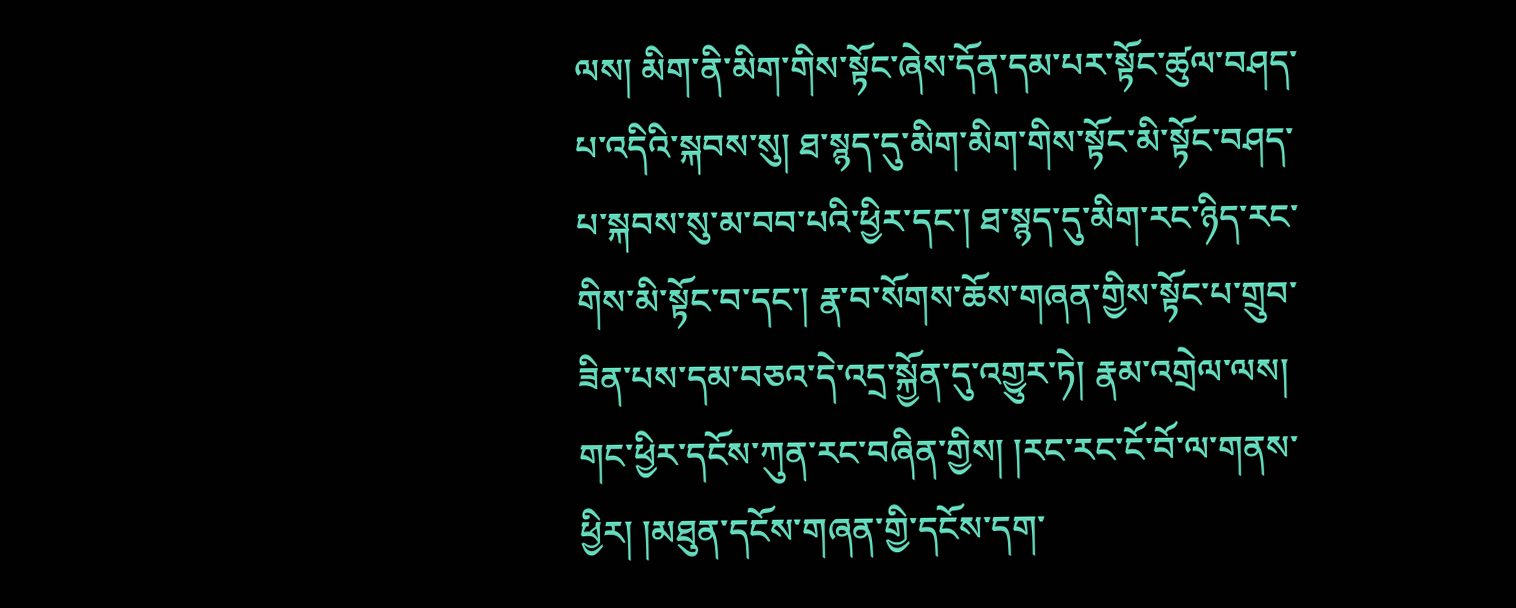ལས། མིག་ནི་མིག་གིས་སྟོང་ཞེས་དོན་དམ་པར་སྟོང་ཚུལ་བཤད་པ་འདིའི་སྐབས་སུ། ཐ་སྙད་དུ་མིག་མིག་གིས་སྟོང་མི་སྟོང་བཤད་པ་སྐབས་སུ་མ་བབ་པའི་ཕྱིར་དང་། ཐ་སྙད་དུ་མིག་རང་ཉིད་རང་གིས་མི་སྟོང་བ་དང་། རྣ་བ་སོགས་ཆོས་གཞན་གྱིས་སྟོང་པ་གྲུབ་ཟིན་པས་དམ་བཅའ་དེ་འདྲ་སྐྱོན་དུ་འགྱུར་ཏེ། རྣམ་འགྲེལ་ལས། གང་ཕྱིར་དངོས་ཀུན་རང་བཞིན་གྱིས། །རང་རང་ངོ་བོ་ལ་གནས་ཕྱིར། །མཐུན་དངོས་གཞན་གྱི་དངོས་དག་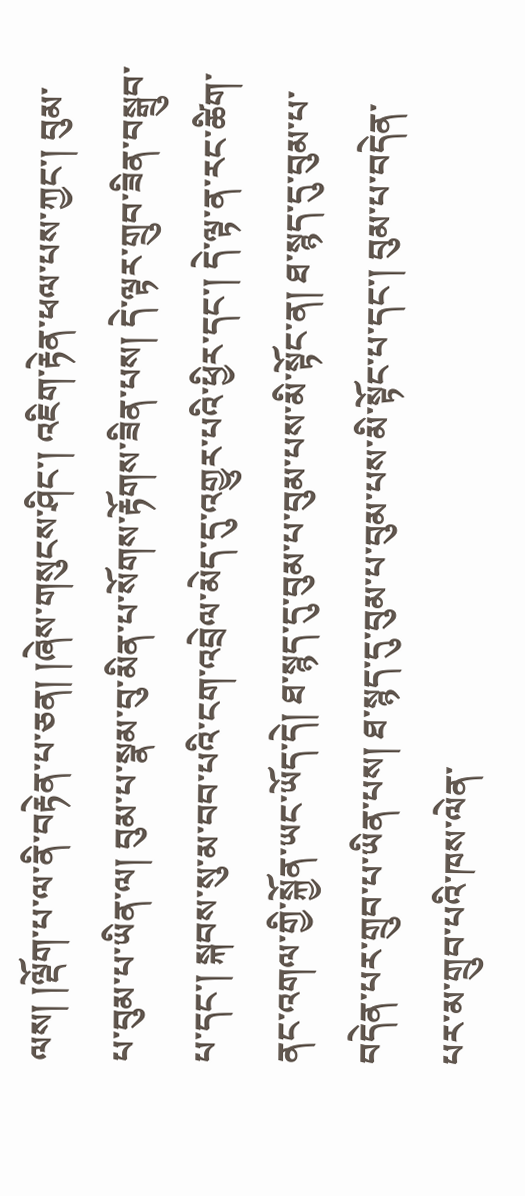ལས། །ལྡོག་པ་ལ་ནི་བརྟེན་པ་ཅན། །ཞེས་གསུངས་ཤིང་། འཇིག་རྟེན་ཕལ་པས་ཀྱང་། བུམ་པ་བུམ་པ་ཡིན་ལ། བུམ་པ་སྣམ་བུ་མིན་པ་སོགས་རྟོགས་ཟིན་པས། དེ་ལྟར་གྲུབ་ཟིན་བསྒྲུབ་པ་དང་། སྐབས་སུ་མ་བབ་པའི་ངག་འབྲེལ་མེད་དུ་འགྱུར་པའི་ཕྱིར་དང་། དེ་ལྟ་ན་རང་ཚིག་ནང་འགལ་གྱི་སྐྱོན་ཡང་ཡོད་དེ། ཐ་སྙད་དུ་བུམ་པ་བུམ་པས་མི་སྟོང་ན། ཐ་སྙད་དུ་བུམ་པ་བདེན་པར་གྲུབ་པ་ཡིན་པས། ཐ་སྙད་དུ་བུམ་པ་བུམ་པས་མི་སྟོང་པ་དང་། བུམ་པ་བདེན་པར་མ་གྲུབ་པའི་ཁས་ལེན་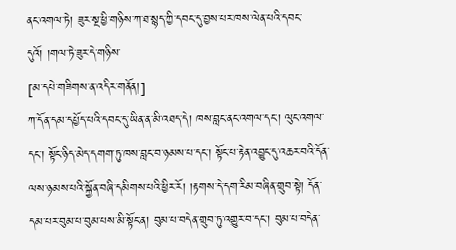ནང་འགལ་ཏེ། ཟུར་སྔ་ཕྱི་གཉིས་ཀ་ཐ་སྙད་ཀྱི་དབང་དུ་བྱས་པར་ཁས་ལེན་པའི་དབང་དུའོ། །གལ་ཏེ་ཟུར་དེ་གཉིས་
[མ་དཔེ་གཟིགས་ན་འདིར་གནོན།]
ཀ་དོན་དམ་དཔྱོད་པའི་དབང་དུ་ཡིན་ན་མི་འཐད་དེ། ཁས་བླང་ནང་འགལ་དང་། ལུང་འགལ་དང་། སྟོང་ཉིད་མེད་དགག་ཏུ་ཁས་བླང་བ་ཉམས་པ་དང་། སྟོང་པ་རྟེན་འབྱུང་དུ་འཆར་བའི་དོན་ལས་ཉམས་པའི་སྐྱོན་བཞི་དམིགས་པའི་ཕྱིར་རོ། །རྟགས་དེ་དག་རིམ་བཞིན་གྲུབ་སྟེ། དོན་དམ་པར་བུམ་པ་བུམ་པས་མི་སྟོང་ན། བུམ་པ་བདེན་གྲུབ་ཏུ་འགྱུར་བ་དང་། བུམ་པ་བདེན་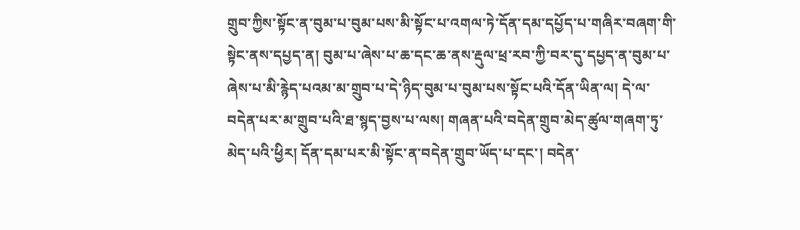གྲུབ་ཀྱིས་སྟོང་ན་བུམ་པ་བུམ་པས་མི་སྟོང་པ་འགལ་ཏེ་དོན་དམ་དཔྱོད་པ་གཞིར་བཞག་གི་སྟེང་ནས་དཔྱད་ན། བུམ་པ་ཞེས་པ་ཆ་དང་ཆ་ནས་རྡུལ་ཕྲ་རབ་ཀྱི་བར་དུ་དཔྱད་ན་བུམ་པ་ཞེས་པ་མི་རྙེད་པའམ་མ་གྲུབ་པ་དེ་ཉིད་བུམ་པ་བུམ་པས་སྟོང་པའི་དོན་ཡིན་ལ། དེ་ལ་བདེན་པར་མ་གྲུབ་པའི་ཐ་སྙད་བྱས་པ་ལས། གཞན་པའི་བདེན་གྲུབ་མེད་ཚུལ་གཞག་ཏུ་མེད་པའི་ཕྱིར། དོན་དམ་པར་མི་སྟོང་ན་བདེན་གྲུབ་ཡོད་པ་དང་། བདེན་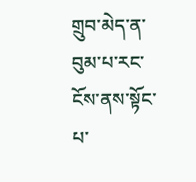གྲུབ་མེད་ན་བུམ་པ་རང་ངོས་ནས་སྟོང་པ་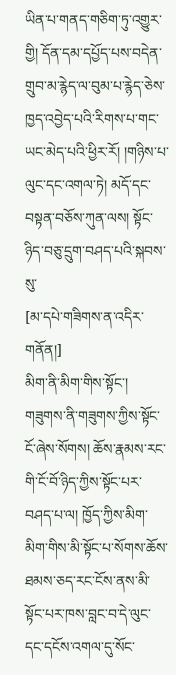ཡིན་པ་གནད་གཅིག་ཏུ་འགྱུར་གྱི། དོན་དམ་དཔྱོད་པས་བདེན་གྲུབ་མ་རྙེད་ལ་བུམ་པ་རྙེད་ཅེས་ཁྱད་འབྱེད་པའི་རིགས་པ་གང་ཡང་མེད་པའི་ཕྱིར་རོ། །གཉིས་པ་ལུང་དང་འགལ་ཏེ། མདོ་དང་བསྟན་བཅོས་ཀུན་ལས། སྟོང་ཉིད་བཅུ་དྲུག་བཤད་པའི་སྐབས་སུ་
[མ་དཔེ་གཟིགས་ན་འདིར་གནོན།]
མིག་ནི་མིག་གིས་སྟོང་། གཟུགས་ནི་གཟུགས་ཀྱིས་སྟོང་ངོ་ཞེས་སོགས། ཆོས་རྣམས་རང་གི་ངོ་བོ་ཉིད་ཀྱིས་སྟོང་པར་བཤད་པ་ལ། ཁྱོད་ཀྱིས་མིག་མིག་གིས་མི་སྟོང་པ་སོགས་ཆོས་ཐམས་ཅད་རང་ངོས་ནས་མི་སྟོང་པར་ཁས་བླང་བ་དེ་ལུང་དང་དངོས་འགལ་དུ་སོང་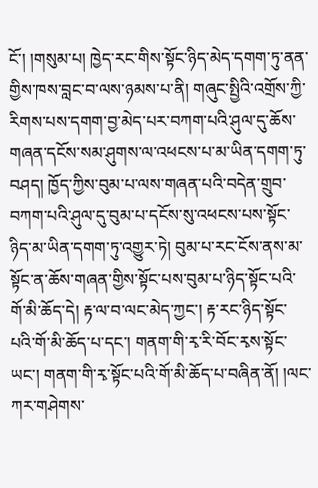ངོ་། །གསུམ་པ། ཁྱེད་རང་གིས་སྟོང་ཉིད་མེད་དགག་ཏུ་ནན་གྱིས་ཁས་བླང་བ་ལས་ཉམས་པ་ནི། གཞུང་སྤྱིའི་འགྲོས་ཀྱི་རིགས་པས་དགག་བྱ་མེད་པར་བཀག་པའི་ཤུལ་དུ་ཆོས་གཞན་དངོས་སམ་ཤུགས་ལ་འཕངས་པ་མ་ཡིན་དགག་ཏུ་བཤད། ཁྱོད་ཀྱིས་བུམ་པ་ལས་གཞན་པའི་བདེན་གྲུབ་བཀག་པའི་ཤུལ་དུ་བུམ་པ་དངོས་སུ་འཕངས་པས་སྟོང་ཉིད་མ་ཡིན་དགག་ཏུ་འགྱུར་ཏེ། བུམ་པ་རང་ངོས་ནས་མ་སྟོང་ན་ཆོས་གཞན་གྱིས་སྟོང་པས་བུམ་པ་ཉིད་སྟོང་པའི་གོ་མི་ཆོད་དེ། རྟ་ལ་བ་ལང་མེད་ཀྱང་། རྟ་རང་ཉིད་སྟོང་པའི་གོ་མི་ཆོད་པ་དང་། གནག་གི་རྭ་རི་བོང་རྭས་སྟོང་ཡང་། གནག་གི་རྭ་སྟོང་པའི་གོ་མི་ཆོད་པ་བཞིན་ནོ། །ལང་ཀར་གཤེགས་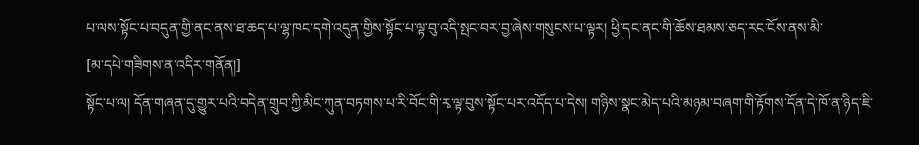པ་ལས་སྟོང་པ་བདུན་གྱི་ནང་ནས་ཐ་ཆད་པ་ལྷ་ཁང་དགེ་འདུན་གྱིས་སྟོང་པ་ལྟ་བུ་འདི་སྤང་བར་བྱ་ཞེས་གསུངས་པ་ལྟར། ཕྱི་དང་ནང་གི་ཆོས་ཐམས་ཅད་རང་ངོས་ནས་མི་
[མ་དཔེ་གཟིགས་ན་འདིར་གནོན།]
སྟོང་པ་ལ། དོན་གཞན་དུ་གྱུར་པའི་བདེན་གྲུབ་ཀྱི་མིང་ཀུན་བཏགས་པ་རི་བོང་གི་རྭ་ལྟ་བུས་སྟོང་པར་འདོད་པ་དེས། གཉིས་སྣང་མེད་པའི་མཉམ་བཞག་གི་རྟོགས་དོན་དེ་ཁོ་ན་ཉིད་ཇི་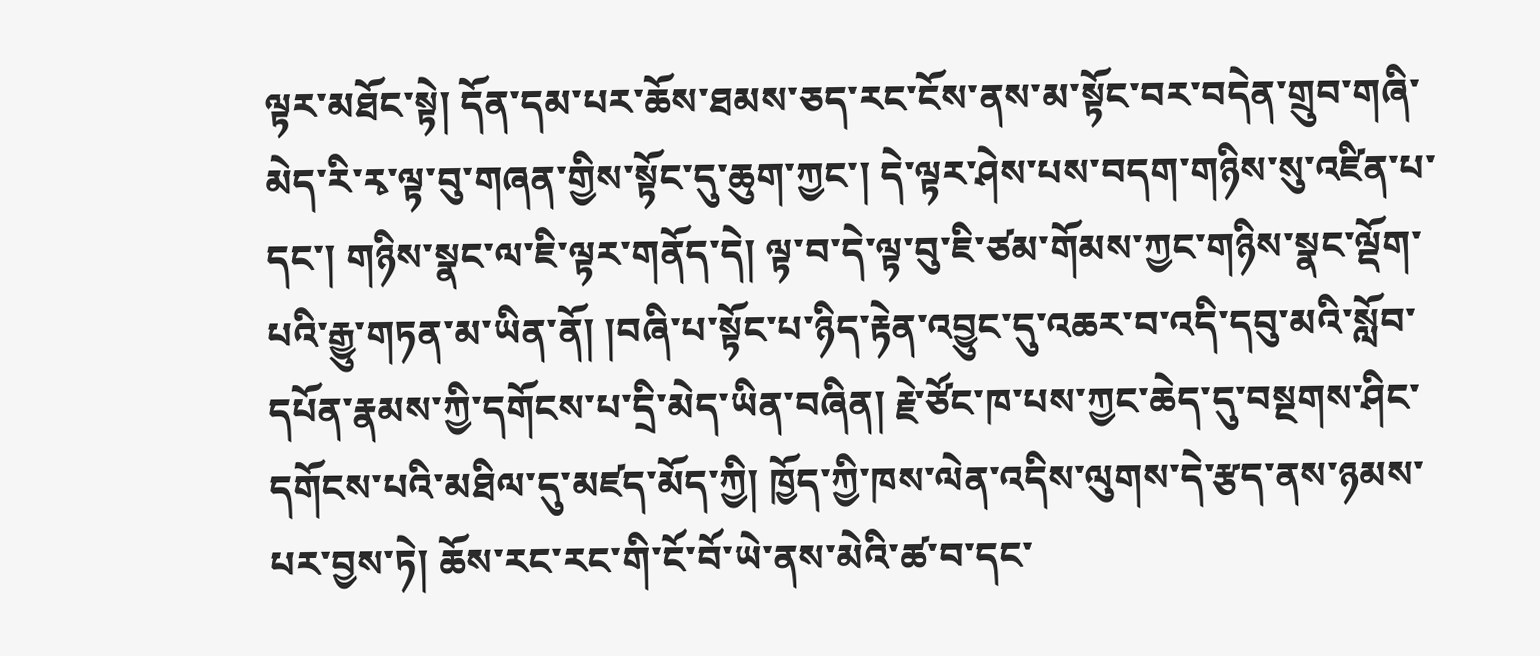ལྟར་མཐོང་སྟེ། དོན་དམ་པར་ཆོས་ཐམས་ཅད་རང་ངོས་ནས་མ་སྟོང་བར་བདེན་གྲུབ་གཞི་མེད་རི་རྭ་ལྟ་བུ་གཞན་གྱིས་སྟོང་དུ་ཆུག་ཀྱང་། དེ་ལྟར་ཤེས་པས་བདག་གཉིས་སུ་འཛིན་པ་དང་། གཉིས་སྣང་ལ་ཇི་ལྟར་གནོད་དེ། ལྟ་བ་དེ་ལྟ་བུ་ཇི་ཙམ་གོམས་ཀྱང་གཉིས་སྣང་ལྡོག་པའི་རྒྱུ་གཏན་མ་ཡིན་ནོ། །བཞི་པ་སྟོང་པ་ཉིད་རྟེན་འབྱུང་དུ་འཆར་བ་འདི་དབུ་མའི་སློབ་དཔོན་རྣམས་ཀྱི་དགོངས་པ་དྲི་མེད་ཡིན་བཞིན། རྗེ་ཙོང་ཁ་པས་ཀྱང་ཆེད་དུ་བསྔགས་ཤིང་དགོངས་པའི་མཐིལ་དུ་མཛད་མོད་ཀྱི། ཁྱོད་ཀྱི་ཁས་ལེན་འདིས་ལུགས་དེ་རྩད་ནས་ཉམས་པར་བྱས་ཏེ། ཆོས་རང་རང་གི་ངོ་བོ་ཡེ་ནས་མེའི་ཚ་བ་དང་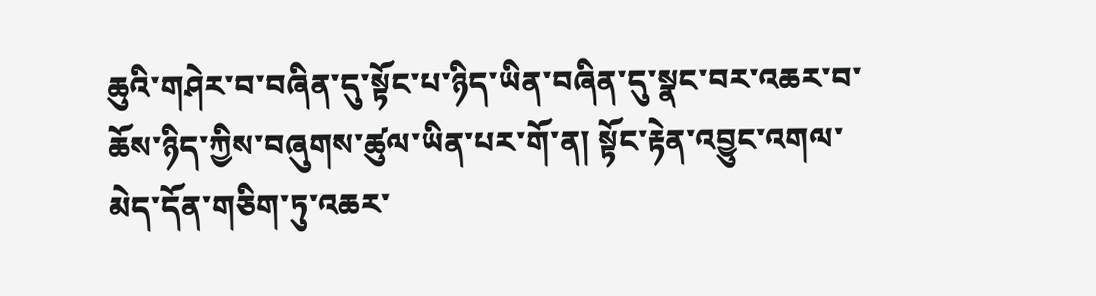ཆུའི་གཤེར་བ་བཞིན་དུ་སྟོང་པ་ཉིད་ཡིན་བཞིན་དུ་སྣང་བར་འཆར་བ་ཆོས་ཉིད་ཀྱིས་བཞུགས་ཚུལ་ཡིན་པར་གོ་ན། སྟོང་རྟེན་འབྱུང་འགལ་མེད་དོན་གཅིག་ཏུ་འཆར་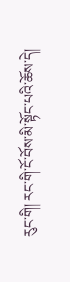རུང་གི། རང་གི་ངོ་བོས་མི་སྟོང་པའི་ཆོས་དེ།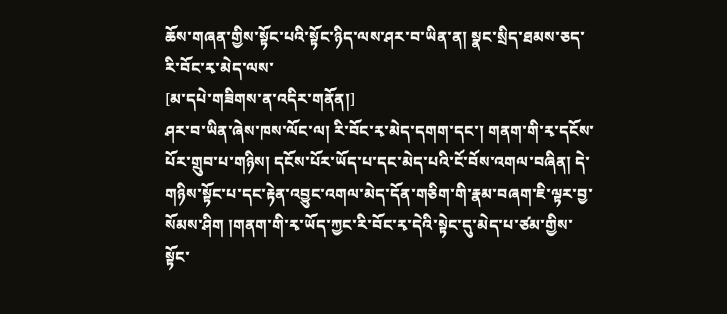ཆོས་གཞན་གྱིས་སྟོང་པའི་སྟོང་ཉིད་ལས་ཤར་བ་ཡིན་ན། སྣང་སྲིད་ཐམས་ཅད་རི་བོང་རྭ་མེད་ལས་
[མ་དཔེ་གཟིགས་ན་འདིར་གནོན།]
ཤར་བ་ཡིན་ཞེས་ཁས་ལོང་ལ། རི་བོང་རྭ་མེད་དགག་དང་། གནག་གི་རྭ་དངོས་པོར་གྲུབ་པ་གཉིས། དངོས་པོར་ཡོད་པ་དང་མེད་པའི་ངོ་བོས་འགལ་བཞིན། དེ་གཉིས་སྟོང་པ་དང་རྟེན་འབྱུང་འགལ་མེད་དོན་གཅིག་གི་རྣམ་བཞག་ཇི་ལྟར་བྱ་སོམས་ཤིག །གནག་གི་རྭ་ཡོད་ཀྱང་རི་བོང་རྭ་དེའི་སྟེང་དུ་མེད་པ་ཙམ་གྱིས་སྟོང་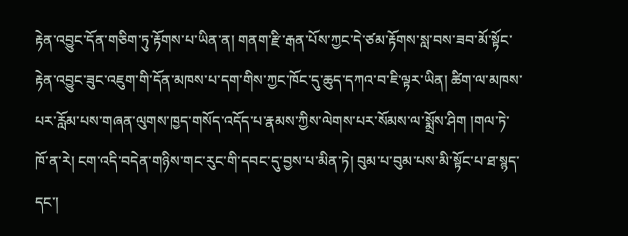རྟེན་འབྱུང་དོན་གཅིག་ཏུ་རྟོགས་པ་ཡིན་ན། གནག་རྫི་རྒན་པོས་ཀྱང་དེ་ཙམ་རྟོགས་སླ་བས་ཟབ་མོ་སྟོང་རྟེན་འབྱུང་ཟུང་འཇུག་གི་དོན་མཁས་པ་དག་གིས་ཀྱང་ཁོང་དུ་ཆུད་དཀའ་བ་ཇི་ལྟར་ཡིན། ཚིག་ལ་མཁས་པར་རློམ་པས་གཞན་ལུགས་ཁྱད་གསོད་འདོད་པ་རྣམས་ཀྱིས་ལེགས་པར་སོམས་ལ་སྨྲོས་ཤིག །གལ་ཏེ་ཁོ་ན་རེ། ངག་འདི་བདེན་གཉིས་གང་རུང་གི་དབང་དུ་བྱས་པ་མིན་ཏེ། བུམ་པ་བུམ་པས་མི་སྟོང་པ་ཐ་སྙད་དང་།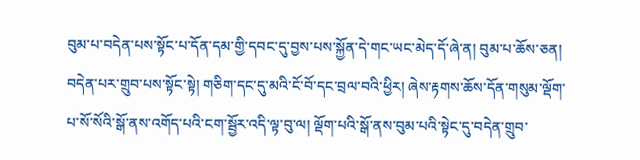བུམ་པ་བདེན་པས་སྟོང་པ་དོན་དམ་གྱི་དབང་དུ་བྱས་པས་སྐྱོན་དེ་གང་ཡང་མེད་དོ་ཞེ་ན། བུམ་པ་ཆོས་ཅན། བདེན་པར་གྲུབ་པས་སྟོང་སྟེ། གཅིག་དང་དུ་མའི་ངོ་བོ་དང་བྲལ་བའི་ཕྱིར། ཞེས་རྟགས་ཆོས་དོན་གསུམ་ལྡོག་པ་སོ་སོའི་སྒོ་ནས་འགོད་པའི་ངག་སྦྱོར་འདི་ལྟ་བུ་ལ། ལྡོག་པའི་སྒོ་ནས་བུམ་པའི་སྟེང་དུ་བདེན་གྲུབ་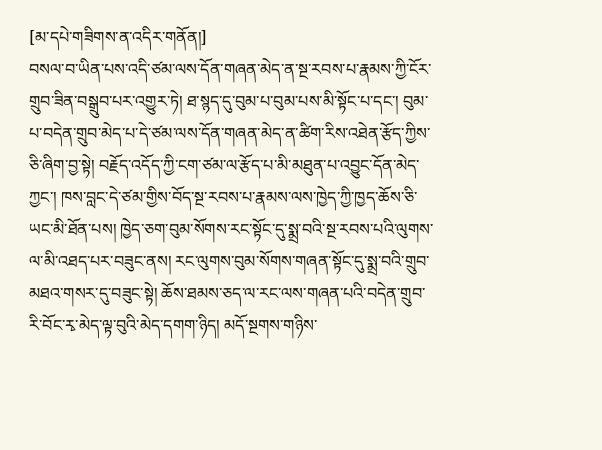[མ་དཔེ་གཟིགས་ན་འདིར་གནོན།]
བསལ་བ་ཡིན་པས་འདི་ཙམ་ལས་དོན་གཞན་མེད་ན་སྔ་རབས་པ་རྣམས་ཀྱི་ངོར་གྲུབ་ཟིན་བསྒྲུབ་པར་འགྱུར་ཏེ། ཐ་སྙད་དུ་བུམ་པ་བུམ་པས་མི་སྟོང་པ་དང་། བུམ་པ་བདེན་གྲུབ་མེད་པ་དེ་ཙམ་ལས་དོན་གཞན་མེད་ན་ཚིག་རིས་འཐེན་རྩོད་ཀྱིས་ཅི་ཞིག་བྱ་སྟེ། བརྗོད་འདོད་ཀྱི་ངག་ཙམ་ལ་རྩོད་པ་མི་མཐུན་པ་འབྱུང་དོན་མེད་ཀྱང་། ཁས་བླང་དེ་ཙམ་གྱིས་བོད་སྔ་རབས་པ་རྣམས་ལས་ཁྱེད་ཀྱི་ཁྱད་ཆོས་ཅི་ཡང་མི་ཐོན་པས། ཁྱེད་ཅག་བུམ་སོགས་རང་སྟོང་དུ་སྨྲ་བའི་སྔ་རབས་པའི་ལུགས་ལ་མི་འཐད་པར་བཟུང་ནས། རང་ལུགས་བུམ་སོགས་གཞན་སྟོང་དུ་སྨྲ་བའི་གྲུབ་མཐའ་གསར་དུ་བཟུང་སྟེ། ཆོས་ཐམས་ཅད་ལ་རང་ལས་གཞན་པའི་བདེན་གྲུབ་རི་བོང་རྭ་མེད་ལྟ་བུའི་མེད་དགག་ཉིད། མདོ་སྔགས་གཉིས་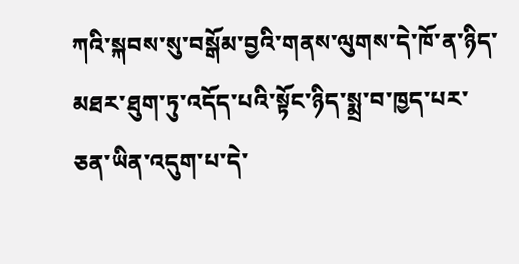ཀའི་སྐབས་སུ་བསྒོམ་བྱའི་གནས་ལུགས་དེ་ཁོ་ན་ཉིད་མཐར་ཐུག་ཏུ་འདོད་པའི་སྟོང་ཉིད་སྨྲ་བ་ཁྱད་པར་ཅན་ཡིན་འདུག་པ་དེ་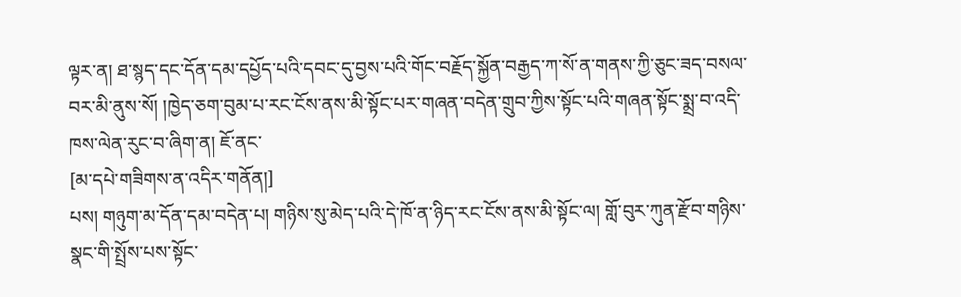ལྟར་ན། ཐ་སྙད་དང་དོན་དམ་དཔྱོད་པའི་དབང་དུ་བྱས་པའི་གོང་བརྗོད་སྐྱོན་བརྒྱད་ཀ་སོ་ན་གནས་ཀྱི་ཅུང་ཟད་བསལ་བར་མི་ནུས་སོ། །ཁྱེད་ཅག་བུམ་པ་རང་ངོས་ནས་མི་སྟོང་པར་གཞན་བདེན་གྲུབ་ཀྱིས་སྟོང་པའི་གཞན་སྟོང་སྨྲ་བ་འདི་ཁས་ལེན་རུང་བ་ཞིག་ན། ཇོ་ནང་
[མ་དཔེ་གཟིགས་ན་འདིར་གནོན།]
པས། གཉུག་མ་དོན་དམ་བདེན་པ། གཉིས་སུ་མེད་པའི་དེ་ཁོ་ན་ཉིད་རང་ངོས་ནས་མི་སྟོང་ལ། གློ་བུར་ཀུན་རྫོབ་གཉིས་སྣང་གི་སྤྲོས་པས་སྟོང་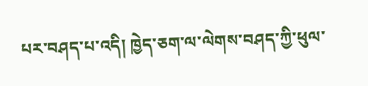པར་བཤད་པ་འདི། ཁྱེད་ཅག་ལ་ལེགས་བཤད་ཀྱི་ཕུལ་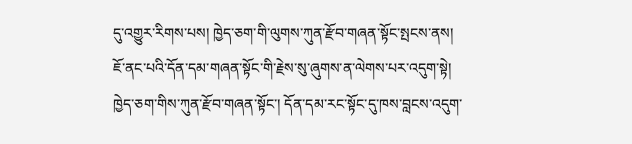དུ་འགྱུར་རིགས་པས། ཁྱེད་ཅག་གི་ལུགས་ཀུན་རྫོབ་གཞན་སྟོང་སྤངས་ནས། ཇོ་ནང་པའི་དོན་དམ་གཞན་སྟོང་གི་རྗེས་སུ་ཞུགས་ན་ལེགས་པར་འདུག་སྟེ། ཁྱེད་ཅག་གིས་ཀུན་རྫོབ་གཞན་སྟོང་། དོན་དམ་རང་སྟོང་དུ་ཁས་བླངས་འདུག་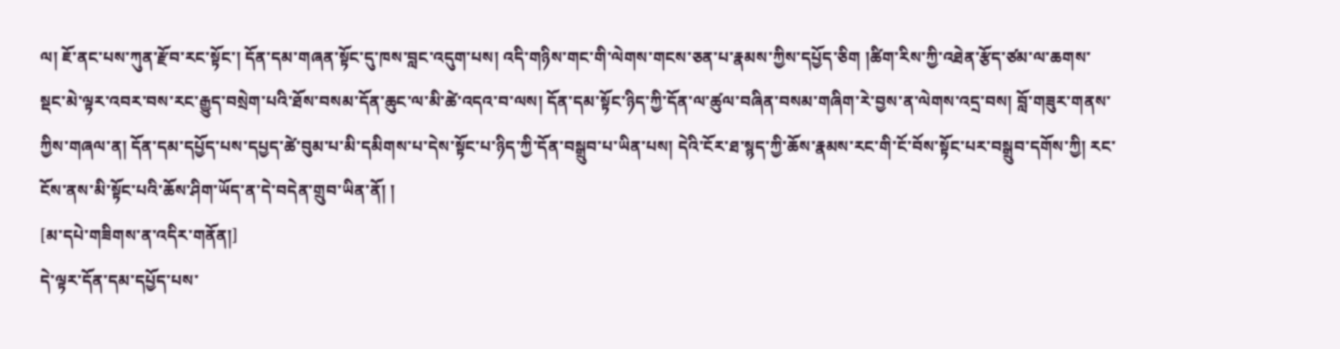ལ། ཇོ་ནང་པས་ཀུན་རྫོབ་རང་སྟོང་། དོན་དམ་གཞན་སྟོང་དུ་ཁས་བླང་འདུག་པས། འདི་གཉིས་གང་གི་ལེགས་གངས་ཅན་པ་རྣམས་ཀྱིས་དཔྱོད་ཅིག །ཚིག་རིས་ཀྱི་འཐེན་རྩོད་ཙམ་ལ་ཆགས་སྡང་མེ་ལྟར་འབར་བས་རང་རྒྱུད་བསྲེག་པའི་ཐོས་བསམ་དོན་ཆུང་ལ་མི་ཚེ་འདའ་བ་ལས། དོན་དམ་སྟོང་ཉིད་ཀྱི་དོན་ལ་ཚུལ་བཞིན་བསམ་གཞིག་རེ་བྱས་ན་ལེགས་འདྲ་བས། བློ་གཟུར་གནས་ཀྱིས་གཞལ་ན། དོན་དམ་དཔྱོད་པས་དཔྱད་ཚེ་བུམ་པ་མི་དམིགས་པ་དེས་སྟོང་པ་ཉིད་ཀྱི་དོན་བསྒྲུབ་པ་ཡིན་པས། དེའི་ངོར་ཐ་སྙད་ཀྱི་ཆོས་རྣམས་རང་གི་ངོ་བོས་སྟོང་པར་བསྒྲུབ་དགོས་ཀྱི། རང་ངོས་ནས་མི་སྟོང་པའི་ཆོས་ཤིག་ཡོད་ན་དེ་བདེན་གྲུབ་ཡིན་ནོ། །
[མ་དཔེ་གཟིགས་ན་འདིར་གནོན།]
དེ་ལྟར་དོན་དམ་དཔྱོད་པས་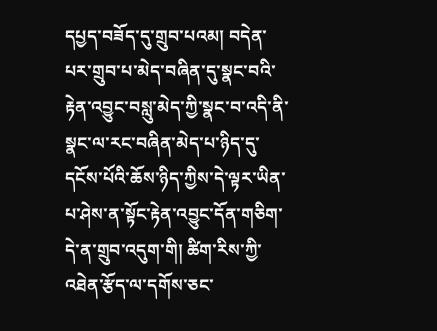དཔྱད་བཟོད་དུ་གྲུབ་པའམ། བདེན་པར་གྲུབ་པ་མེད་བཞིན་དུ་སྣང་བའི་རྟེན་འབྱུང་བསླུ་མེད་ཀྱི་སྣང་བ་འདི་ནི་སྣང་ལ་རང་བཞིན་མེད་པ་ཉིད་དུ་དངོས་པོའི་ཆོས་ཉིད་ཀྱིས་དེ་ལྟར་ཡིན་པ་ཤེས་ན་སྟོང་རྟེན་འབྱུང་དོན་གཅིག་དེ་ན་གྲུབ་འདུག་གི། ཚིག་རིས་ཀྱི་འཐེན་རྩོད་ལ་དགོས་ཅང་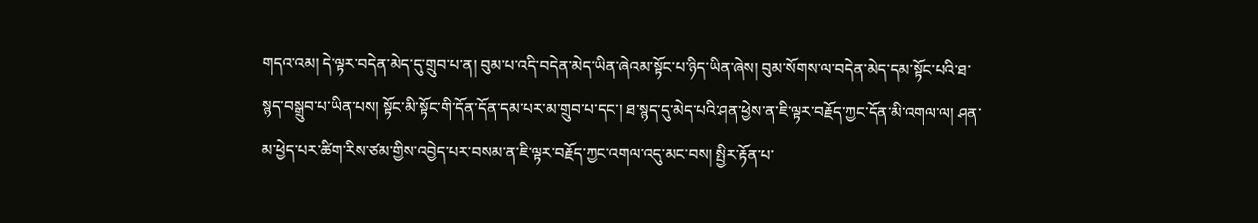གདའ་འམ། དེ་ལྟར་བདེན་མེད་དུ་གྲུབ་པ་ན། བུམ་པ་འདི་བདེན་མེད་ཡིན་ཞེའམ་སྟོང་པ་ཉིད་ཡིན་ཞེས། བུམ་སོགས་ལ་བདེན་མེད་དམ་སྟོང་པའི་ཐ་སྙད་བསྒྲུབ་པ་ཡིན་པས། སྟོང་མི་སྟོང་གི་དོན་དོན་དམ་པར་མ་གྲུབ་པ་དང་། ཐ་སྙད་དུ་མེད་པའི་ཤན་ཕྱེས་ན་ཇི་ལྟར་བརྗོད་ཀྱང་དོན་མི་འགལ་ལ། ཤན་མ་ཕྱེད་པར་ཚིག་རིས་ཙམ་གྱིས་འབྱེད་པར་བསམ་ན་ཇི་ལྟར་བརྗོད་ཀྱང་འགལ་འདུ་མང་བས། སྤྱིར་རྟོན་པ་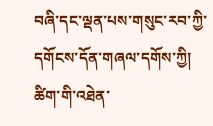བཞི་དང་ལྡན་པས་གསུང་རབ་ཀྱི་དགོངས་དོན་གཞལ་དགོས་ཀྱི། ཚིག་གི་འཐེན་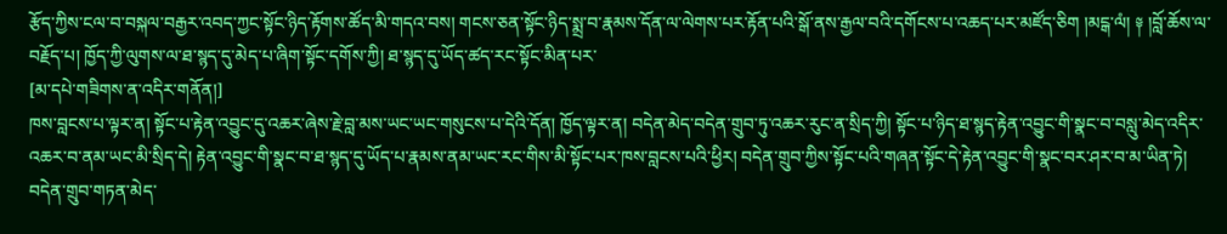རྩོད་ཀྱིས་ངལ་བ་བསྐལ་བརྒྱར་འབད་ཀྱང་སྟོང་ཉིད་རྟོགས་ཚོད་མི་གདའ་བས། གངས་ཅན་སྟོང་ཉིད་སྨྲ་བ་རྣམས་དོན་ལ་ལེགས་པར་རྟོན་པའི་སྒོ་ནས་རྒྱལ་བའི་དགོངས་པ་འཆད་པར་མཛོད་ཅིག །མངྒ་ལཾ། ༈ །བློ་ཆོས་ལ་བརྗོད་པ། ཁྱོད་ཀྱི་ལུགས་ལ་ཐ་སྙད་དུ་མེད་པ་ཞིག་སྟོང་དགོས་ཀྱི། ཐ་སྙད་དུ་ཡོད་ཚད་རང་སྟོང་མིན་པར་
[མ་དཔེ་གཟིགས་ན་འདིར་གནོན།]
ཁས་བླངས་པ་ལྟར་ན། སྟོང་པ་རྟེན་འབྱུང་དུ་འཆར་ཞེས་རྗེ་བླ་མས་ཡང་ཡང་གསུངས་པ་དེའི་དོན། ཁྱོད་ལྟར་ན། བདེན་མེད་བདེན་གྲུབ་ཏུ་འཆར་རུང་ན་སྲིད་ཀྱི། སྟོང་པ་ཉིད་ཐ་སྙད་རྟེན་འབྱུང་གི་སྣང་བ་བསླུ་མེད་འདིར་འཆར་བ་ནམ་ཡང་མི་སྲིད་དེ། རྟེན་འབྱུང་གི་སྣང་བ་ཐ་སྙད་དུ་ཡོད་པ་རྣམས་ནམ་ཡང་རང་གིས་མི་སྟོང་པར་ཁས་བླངས་པའི་ཕྱིར། བདེན་གྲུབ་ཀྱིས་སྟོང་པའི་གཞན་སྟོང་དེ་རྟེན་འབྱུང་གི་སྣང་བར་ཤར་བ་མ་ཡིན་ཏེ། བདེན་གྲུབ་གཏན་མེད་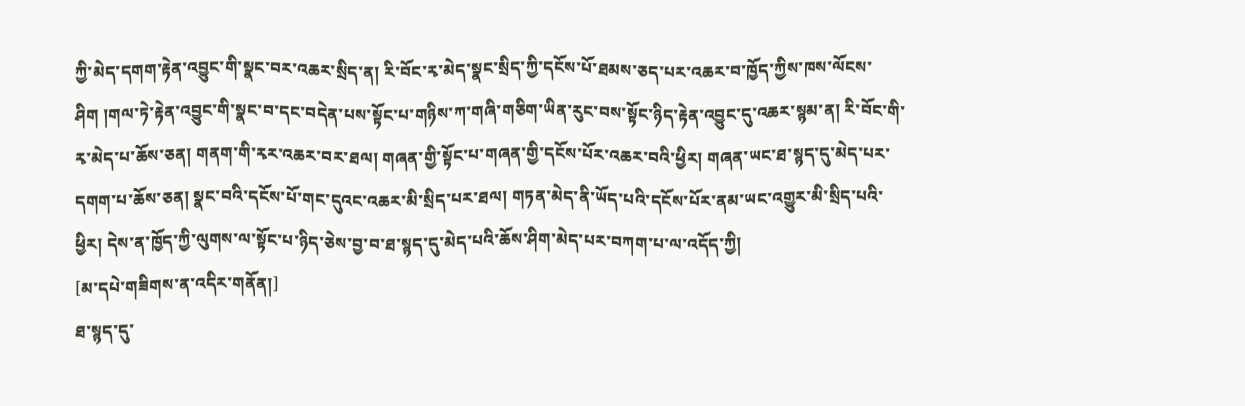ཀྱི་མེད་དགག་རྟེན་འབྱུང་གི་སྣང་བར་འཆར་སྲིད་ན། རི་བོང་རྭ་མེད་སྣང་སྲིད་ཀྱི་དངོས་པོ་ཐམས་ཅད་པར་འཆར་བ་ཁྱོད་ཀྱིས་ཁས་ལོངས་ཤིག །གལ་ཏེ་རྟེན་འབྱུང་གི་སྣང་བ་དང་བདེན་པས་སྟོང་པ་གཉིས་ཀ་གཞི་གཅིག་ཡིན་རུང་བས་སྟོང་ཉིད་རྟེན་འབྱུང་དུ་འཆར་སྙམ་ན། རི་བོང་གི་རྭ་མེད་པ་ཆོས་ཅན། གནག་གི་རྭར་འཆར་བར་ཐལ། གཞན་གྱི་སྟོང་པ་གཞན་གྱི་དངོས་པོར་འཆར་བའི་ཕྱིར། གཞན་ཡང་ཐ་སྙད་དུ་མེད་པར་དགག་པ་ཆོས་ཅན། སྣང་བའི་དངོས་པོ་གང་དུའང་འཆར་མི་སྲིད་པར་ཐལ། གཏན་མེད་ནི་ཡོད་པའི་དངོས་པོར་ནམ་ཡང་འགྱུར་མི་སྲིད་པའི་ཕྱིར། དེས་ན་ཁྱོད་ཀྱི་ལུགས་ལ་སྟོང་པ་ཉིད་ཅེས་བྱ་བ་ཐ་སྙད་དུ་མེད་པའི་ཆོས་ཤིག་མེད་པར་བཀག་པ་ལ་འདོད་ཀྱི།
[མ་དཔེ་གཟིགས་ན་འདིར་གནོན།]
ཐ་སྙད་དུ་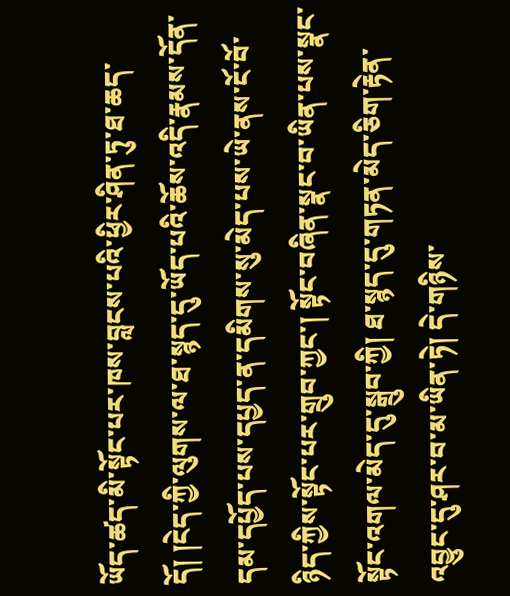ཡོད་ཚད་མི་སྟོང་པར་ཁས་བླངས་པའི་ཕྱིར་ཤིན་ཏུ་ཐ་ཆད་དོ། །ངེད་ཀྱི་ལུགས་ལ་ཐ་སྙད་དུ་ཡོད་པའི་ཆོས་འདི་རྣམས་དོན་དམ་དཔྱོད་པས་དཔྱད་ན་དམིགས་སུ་མེད་པས་ཡེ་ནས་ངོ་བོ་ཉིད་ཀྱིས་སྟོང་པར་གྲུབ་ཀྱང་། སྟོང་བཞིན་སྣང་བ་ཡིན་པས་སྣང་སྟོང་འགལ་མེད་དུ་སྒྲུབ་ཀྱི། ཐ་སྙད་དུ་གཏན་མེད་ཅིག་རྟེན་འབྱུང་དུ་ཤར་བ་མ་ཡིན་ཏེ། དེ་གཉིས་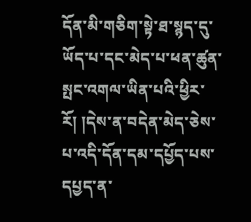དོན་མི་གཅིག་སྟེ་ཐ་སྙད་དུ་ཡོད་པ་དང་མེད་པ་ཕན་ཚུན་སྤང་འགལ་ཡིན་པའི་ཕྱིར་རོ། །དེས་ན་བདེན་མེད་ཅེས་པ་འདི་དོན་དམ་དཔྱོད་པས་དཔྱད་ན་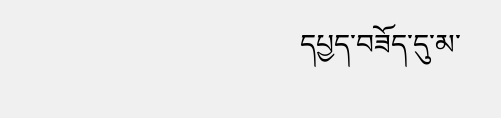དཔྱད་བཟོད་དུ་མ་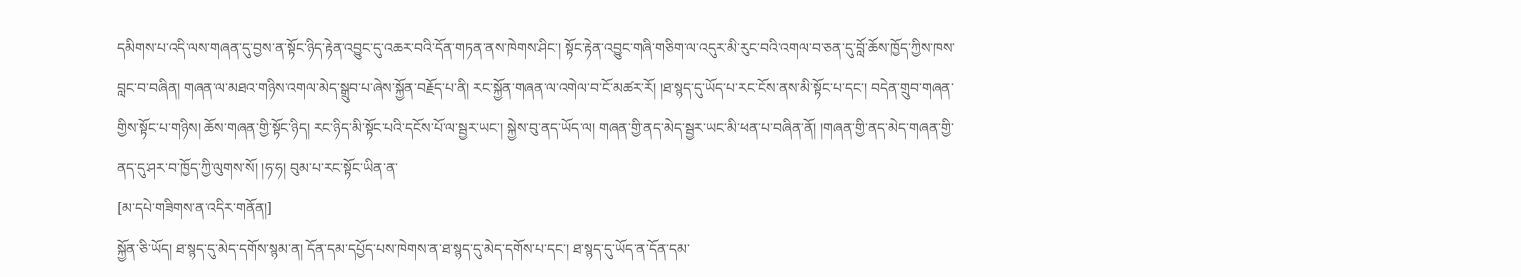དམིགས་པ་འདི་ལས་གཞན་དུ་བྱས་ན་སྟོང་ཉིད་རྟེན་འབྱུང་དུ་འཆར་བའི་དོན་གཏན་ནས་ཁེགས་ཤིང་། སྟོང་རྟེན་འབྱུང་གཞི་གཅིག་ལ་འདུར་མི་རུང་བའི་འགལ་བ་ཅན་དུ་བློ་ཆོས་ཁྱོད་ཀྱིས་ཁས་བླང་བ་བཞིན། གཞན་ལ་མཐའ་གཉིས་འགལ་མེད་སྒྲུབ་པ་ཞེས་སྐྱོན་བརྗོད་པ་ནི། རང་སྐྱོན་གཞན་ལ་འགེལ་བ་ངོ་མཚར་རོ། །ཐ་སྙད་དུ་ཡོད་པ་རང་ངོས་ནས་མི་སྟོང་པ་དང་། བདེན་གྲུབ་གཞན་གྱིས་སྟོང་པ་གཉིས། ཆོས་གཞན་གྱི་སྟོང་ཉིད། རང་ཉིད་མི་སྟོང་པའི་དངོས་པོ་ལ་སྦྱར་ཡང་། སྐྱེས་བུ་ནད་ཡོད་ལ། གཞན་གྱི་ནད་མེད་སྦྱར་ཡང་མི་ཕན་པ་བཞིན་ནོ། །གཞན་གྱི་ནད་མེད་གཞན་གྱི་ནད་དུ་ཤར་བ་ཁྱོད་ཀྱི་ལུགས་སོ། །ཧ་ཧ། བུམ་པ་རང་སྟོང་ཡིན་ན་
[མ་དཔེ་གཟིགས་ན་འདིར་གནོན།]
སྐྱོན་ཅི་ཡོད། ཐ་སྙད་དུ་མེད་དགོས་སྙམ་ན། དོན་དམ་དཔྱོད་པས་ཁེགས་ན་ཐ་སྙད་དུ་མེད་དགོས་པ་དང་། ཐ་སྙད་དུ་ཡོད་ན་དོན་དམ་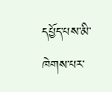དཔྱོད་པས་མི་ཁེགས་པར་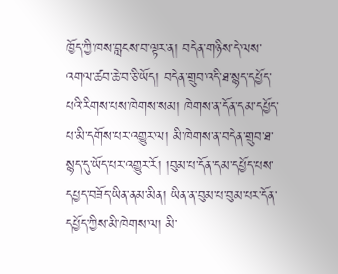ཁྱོད་ཀྱི་ཁས་བླངས་བ་ལྟར་ན། བདེན་གཉིས་དེ་ལས་འགལ་ཚབ་ཆེ་བ་ཅི་ཡོད། བདེན་གྲུབ་འདི་ཐ་སྙད་དཔྱོད་པའི་རིགས་པས་ཁེགས་སམ། ཁེགས་ན་དོན་དམ་དཔྱོད་པ་མི་དགོས་པར་འགྱུར་ལ། མི་ཁེགས་ན་བདེན་གྲུབ་ཐ་སྙད་དུ་ཡོད་པར་འགྱུར་རོ། །བུམ་པ་དོན་དམ་དཔྱོད་པས་དཔྱད་བཟོད་ཡིན་ནམ་མིན། ཡིན་ན་བུམ་པ་བུམ་པར་དོན་དཔྱོད་ཀྱིས་མི་ཁེགས་ལ། མི་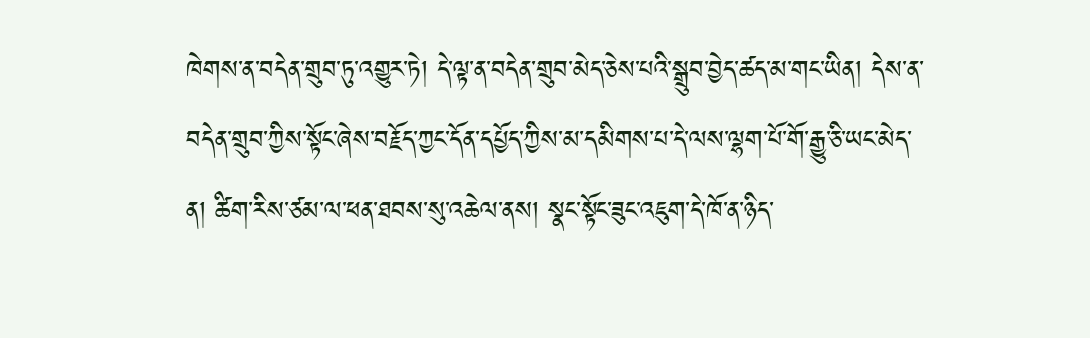ཁེགས་ན་བདེན་གྲུབ་ཏུ་འགྱུར་ཏེ། དེ་ལྟ་ན་བདེན་གྲུབ་མེད་ཅེས་པའི་སྒྲུབ་བྱེད་ཚད་མ་གང་ཡིན། དེས་ན་བདེན་གྲུབ་ཀྱིས་སྟོང་ཞེས་བརྗོད་ཀྱང་དོན་དཔྱོད་ཀྱིས་མ་དམིགས་པ་དེ་ལས་ལྷག་པོ་གོ་རྒྱུ་ཅི་ཡང་མེད་ན། ཚིག་རིས་ཙམ་ལ་ཕན་ཐབས་སུ་འཆེལ་ནས། སྣང་སྟོང་ཟུང་འཇུག་དེ་ཁོ་ན་ཉིད་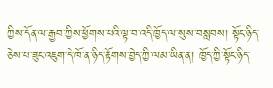ཀྱིས་དོན་ལ་རྒྱབ་ཀྱིས་ཕྱོགས་པའི་ལྟ་བ་འདི་ཁྱོད་ལ་སུས་བསླབས། སྟོང་ཉིད་ཅེས་པ་ཟུང་འཇུག་དེ་ཁོ་ན་ཉིད་རྟོགས་བྱེད་ཀྱི་ལམ་ཡིན་ན། ཁྱོད་ཀྱི་སྟོང་ཉིད་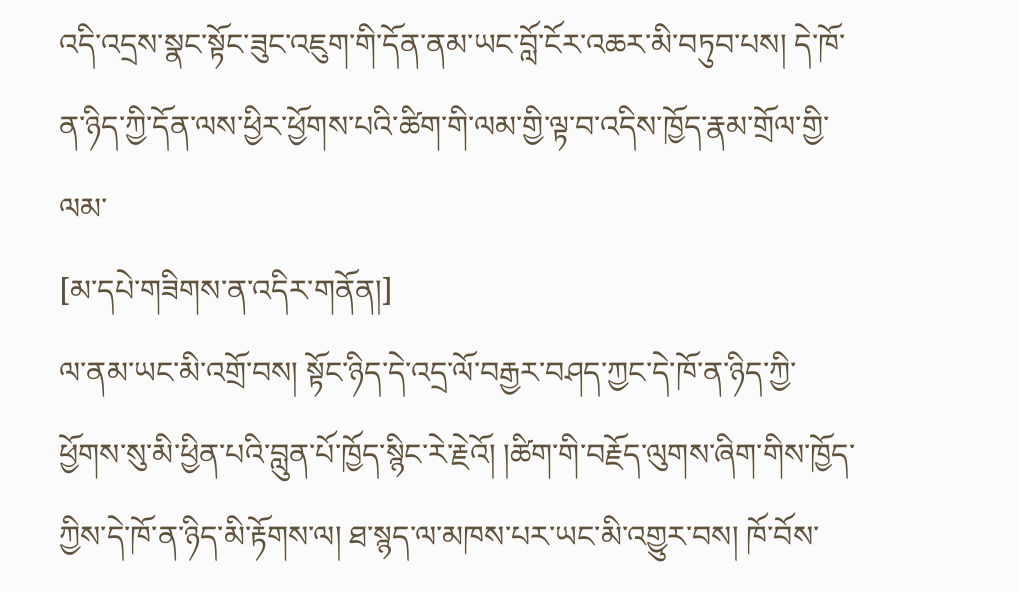འདི་འདྲས་སྣང་སྟོང་ཟུང་འཇུག་གི་དོན་ནམ་ཡང་བློ་ངོར་འཆར་མི་བཏུབ་པས། དེ་ཁོ་ན་ཉིད་ཀྱི་དོན་ལས་ཕྱིར་ཕྱོགས་པའི་ཚིག་གི་ལམ་གྱི་ལྟ་བ་འདིས་ཁྱོད་རྣམ་གྲོལ་གྱི་ལམ་
[མ་དཔེ་གཟིགས་ན་འདིར་གནོན།]
ལ་ནམ་ཡང་མི་འགྲོ་བས། སྟོང་ཉིད་དེ་འདྲ་ལོ་བརྒྱར་བཤད་ཀྱང་དེ་ཁོ་ན་ཉིད་ཀྱི་ཕྱོགས་སུ་མི་ཕྱིན་པའི་བླུན་པོ་ཁྱོད་སྙིང་རེ་རྗེའོ། །ཚིག་གི་བརྗོད་ལུགས་ཞིག་གིས་ཁྱོད་ཀྱིས་དེ་ཁོ་ན་ཉིད་མི་རྟོགས་ལ། ཐ་སྙད་ལ་མཁས་པར་ཡང་མི་འགྱུར་བས། ཁོ་བོས་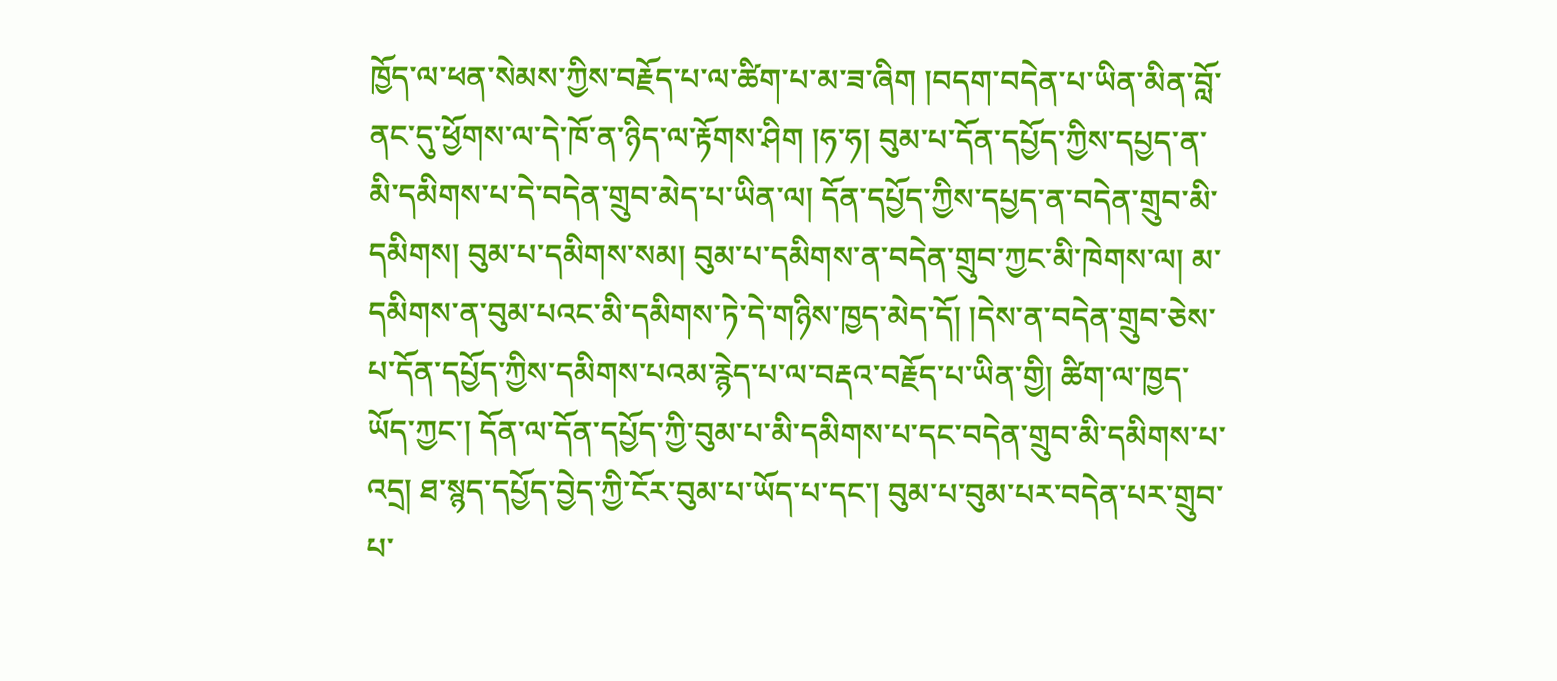ཁྱོད་ལ་ཕན་སེམས་ཀྱིས་བརྗོད་པ་ལ་ཚིག་པ་མ་ཟ་ཞིག །བདག་བདེན་པ་ཡིན་མིན་བློ་ནང་དུ་ཕྱོགས་ལ་དེ་ཁོ་ན་ཉིད་ལ་རྟོགས་ཤིག །ཧ་ཧ། བུམ་པ་དོན་དཔྱོད་ཀྱིས་དཔྱད་ན་མི་དམིགས་པ་དེ་བདེན་གྲུབ་མེད་པ་ཡིན་ལ། དོན་དཔྱོད་ཀྱིས་དཔྱད་ན་བདེན་གྲུབ་མི་དམིགས། བུམ་པ་དམིགས་སམ། བུམ་པ་དམིགས་ན་བདེན་གྲུབ་ཀྱང་མི་ཁེགས་ལ། མ་དམིགས་ན་བུམ་པའང་མི་དམིགས་ཏེ་དེ་གཉིས་ཁྱད་མེད་དོ། །དེས་ན་བདེན་གྲུབ་ཅེས་པ་དོན་དཔྱོད་ཀྱིས་དམིགས་པའམ་རྙེད་པ་ལ་བརྡའ་བརྗོད་པ་ཡིན་གྱི། ཚིག་ལ་ཁྱད་ཡོད་ཀྱང་། དོན་ལ་དོན་དཔྱོད་ཀྱི་བུམ་པ་མི་དམིགས་པ་དང་བདེན་གྲུབ་མི་དམིགས་པ་འདྲ། ཐ་སྙད་དཔྱོད་བྱེད་ཀྱི་ངོར་བུམ་པ་ཡོད་པ་དང་། བུམ་པ་བུམ་པར་བདེན་པར་གྲུབ་པ་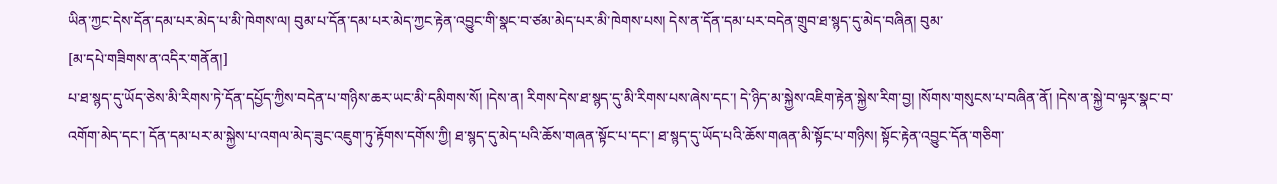ཡིན་ཀྱང་དེས་དོན་དམ་པར་མེད་པ་མི་ཁེགས་ལ། བུམ་པ་དོན་དམ་པར་མེད་ཀྱང་རྟེན་འབྱུང་གི་སྣང་བ་ཙམ་མེད་པར་མི་ཁེགས་པས། དེས་ན་དོན་དམ་པར་བདེན་གྲུབ་ཐ་སྙད་དུ་མེད་བཞིན། བུམ་
[མ་དཔེ་གཟིགས་ན་འདིར་གནོན།]
པ་ཐ་སྙད་དུ་ཡོད་ཅེས་མི་རིགས་ཏེ་དོན་དཔྱོད་ཀྱིས་བདེན་པ་གཉིས་ཆར་ཡང་མི་དམིགས་སོ། །དེས་ན། རིགས་དེས་ཐ་སྙད་དུ་མི་རིགས་པས་ཞེས་དང་། དེ་ཉིད་མ་སྐྱེས་འཇིག་རྟེན་སྐྱེས་རིག་བྱ། །སོགས་གསུངས་པ་བཞིན་ནོ། །དེས་ན་སྐྱེ་བ་ལྟར་སྣང་བ་འགོག་མེད་དང་། དོན་དམ་པར་མ་སྐྱེས་པ་འགལ་མེད་ཟུང་འཇུག་ཏུ་རྟོགས་དགོས་ཀྱི། ཐ་སྙད་དུ་མེད་པའི་ཆོས་གཞན་སྟོང་པ་དང་། ཐ་སྙད་དུ་ཡོད་པའི་ཆོས་གཞན་མི་སྟོང་པ་གཉིས། སྟོང་རྟེན་འབྱུང་དོན་གཅིག་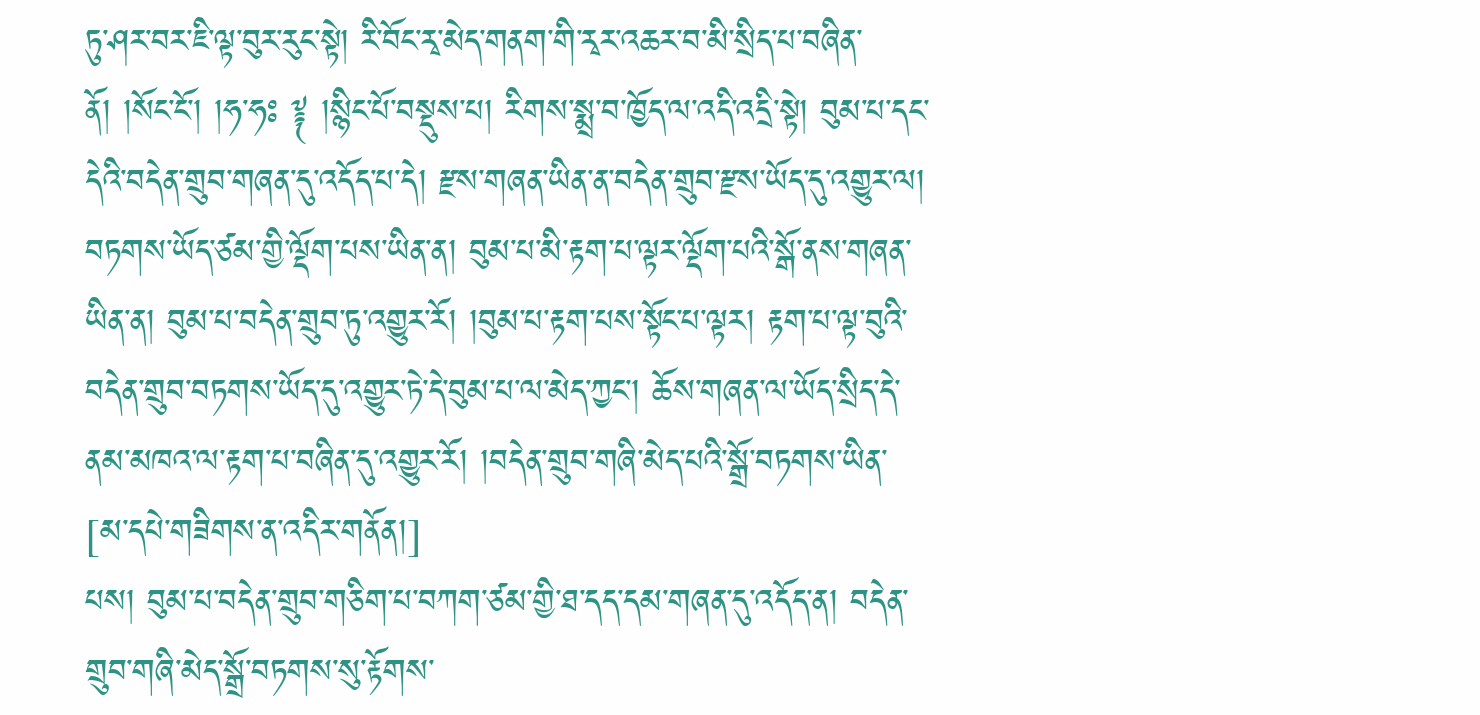ཏུ་ཤར་བར་ཇི་ལྟ་བུར་རུང་སྟེ། རི་བོང་རྭ་མེད་གནག་གི་རྭར་འཆར་བ་མི་སྲིད་པ་བཞིན་ནོ། །སོང་ངོ་། །ཧ་ཧཿ ༈ །སྙིང་པོ་བསྡུས་པ། རིགས་སྨྲ་བ་ཁྱོད་ལ་འདི་འདྲི་སྟེ། བུམ་པ་དང་དེའི་བདེན་གྲུབ་གཞན་དུ་འདོད་པ་དེ། རྫས་གཞན་ཡིན་ན་བདེན་གྲུབ་རྫས་ཡོད་དུ་འགྱུར་ལ། བཏགས་ཡོད་ཙམ་གྱི་ལྡོག་པས་ཡིན་ན། བུམ་པ་མི་རྟག་པ་ལྟར་ལྡོག་པའི་སྒོ་ནས་གཞན་ཡིན་ན། བུམ་པ་བདེན་གྲུབ་ཏུ་འགྱུར་རོ། །བུམ་པ་རྟག་པས་སྟོང་པ་ལྟར། རྟག་པ་ལྟ་བུའི་བདེན་གྲུབ་བཏགས་ཡོད་དུ་འགྱུར་ཏེ་དེ་བུམ་པ་ལ་མེད་ཀྱང་། ཆོས་གཞན་ལ་ཡོད་སྲིད་དེ་ནམ་མཁའ་ལ་རྟག་པ་བཞིན་དུ་འགྱུར་རོ། །བདེན་གྲུབ་གཞི་མེད་པའི་སྒྲོ་བཏགས་ཡིན་
[མ་དཔེ་གཟིགས་ན་འདིར་གནོན།]
པས། བུམ་པ་བདེན་གྲུབ་གཅིག་པ་བཀག་ཙམ་གྱི་ཐ་དད་དམ་གཞན་དུ་འདོད་ན། བདེན་གྲུབ་གཞི་མེད་སྒྲོ་བཏགས་སུ་རྟོགས་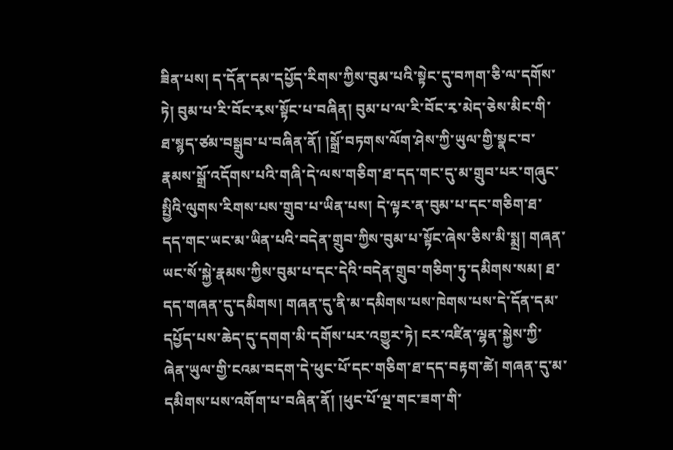ཟིན་པས། ད་དོན་དམ་དཔྱོད་རིགས་ཀྱིས་བུམ་པའི་སྟེང་དུ་བཀག་ཅི་ལ་དགོས་ཏེ། བུམ་པ་རི་བོང་རྭས་སྟོང་པ་བཞིན། བུམ་པ་ལ་རི་བོང་རྭ་མེད་ཅེས་མིང་གི་ཐ་སྙད་ཙམ་བསྒྲུབ་པ་བཞིན་ནོ། །སྒྲོ་བཏགས་ལོག་ཤེས་ཀྱི་ཡུལ་གྱི་སྣང་བ་རྣམས་སྒྲོ་འདོགས་པའི་གཞི་དེ་ལས་གཅིག་ཐ་དད་གང་དུ་མ་གྲུབ་པར་གཞུང་སྤྱིའི་ལུགས་རིགས་པས་གྲུབ་པ་ཡིན་པས། དེ་ལྟར་ན་བུམ་པ་དང་གཅིག་ཐ་དད་གང་ཡང་མ་ཡིན་པའི་བདེན་གྲུབ་ཀྱིས་བུམ་པ་སྟོང་ཞེས་ཅིས་མི་སྨྲ། གཞན་ཡང་སོ་སྐྱེ་རྣམས་ཀྱིས་བུམ་པ་དང་དེའི་བདེན་གྲུབ་གཅིག་ཏུ་དམིགས་སམ། ཐ་དད་གཞན་དུ་དམིགས། གཞན་དུ་ནི་མ་དམིགས་པས་ཁེགས་པས་དེ་དོན་དམ་དཔྱོད་པས་ཆེད་དུ་དགག་མི་དགོས་པར་འགྱུར་ཏེ། ངར་འཛིན་ལྷན་སྐྱེས་ཀྱི་ཞེན་ཡུལ་གྱི་ངའམ་བདག་དེ་ཕུང་པོ་དང་གཅིག་ཐ་དད་བརྟག་ཚེ། གཞན་དུ་མ་དམིགས་པས་འགོག་པ་བཞིན་ནོ། །ཕུང་པོ་ལྔ་གང་ཟག་གི་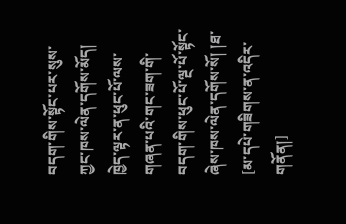བདག་གིས་སྟོང་པར་སུས་ཀྱང་ཁས་ལེན་དགོས་མོད། ཁྱེད་ལྟར་ན་ཕུང་པོ་ལས་གཞན་པའི་གང་ཟག་གི་བདག་གིས་ཕུང་པོ་ལྔ་པོ་སྟོང་ཞེས་ཁས་ལེན་དགོས་སོ། །ཐ་
[མ་དཔེ་གཟིགས་ན་འདིར་གནོན།]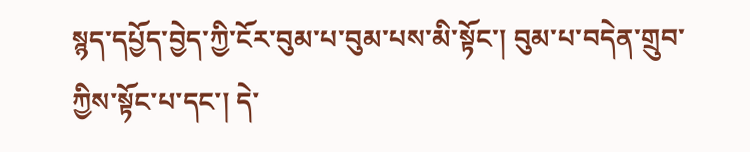སྙད་དཔྱོད་བྱེད་ཀྱི་ངོར་བུམ་པ་བུམ་པས་མི་སྟོང་། བུམ་པ་བདེན་གྲུབ་ཀྱིས་སྟོང་པ་དང་། དེ་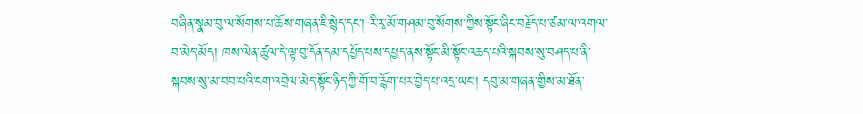བཞིན་སྣམ་བུ་ལ་སོགས་པ་ཆོས་གཞན་ཇི་སྙེད་དང་། རི་རྭ་མོ་གཤམ་བུ་སོགས་ཀྱིས་སྟོང་ཞིང་བརྗོད་པ་ཙམ་ལ་འགལ་བ་མེད་མོད། ཁས་ལེན་ཚུལ་དེ་ལྟ་བུ་དོན་དམ་དཔྱོད་པས་དཔྱད་ནས་སྟོང་མི་སྟོང་འཆད་པའི་སྐབས་སུ་བཤད་པ་ནི་སྐབས་སུ་མ་བབ་པའི་ངག་འབྲེལ་མེད་སྟོང་ཉིད་ཀྱི་གོ་བ་རྙོག་པར་བྱེད་པ་འདྲ་ཡང་། དབུ་མ་གཞན་གྱིས་མ་ཐོན་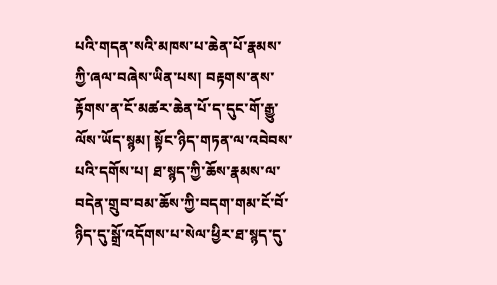པའི་གདན་སའི་མཁས་པ་ཆེན་པོ་རྣམས་ཀྱི་ཞལ་བཞེས་ཡིན་པས། བརྟགས་ནས་རྟོགས་ན་ངོ་མཚར་ཆེན་པོ་ད་དུང་གོ་རྒྱུ་ལོས་ཡོད་སྙམ། སྟོང་ཉིད་གཏན་ལ་འབེབས་པའི་དགོས་པ། ཐ་སྙད་ཀྱི་ཆོས་རྣམས་ལ་བདེན་གྲུབ་བམ་ཆོས་ཀྱི་བདག་གམ་ངོ་བོ་ཉིད་དུ་སྒྲོ་འདོགས་པ་སེལ་ཕྱིར་ཐ་སྙད་དུ་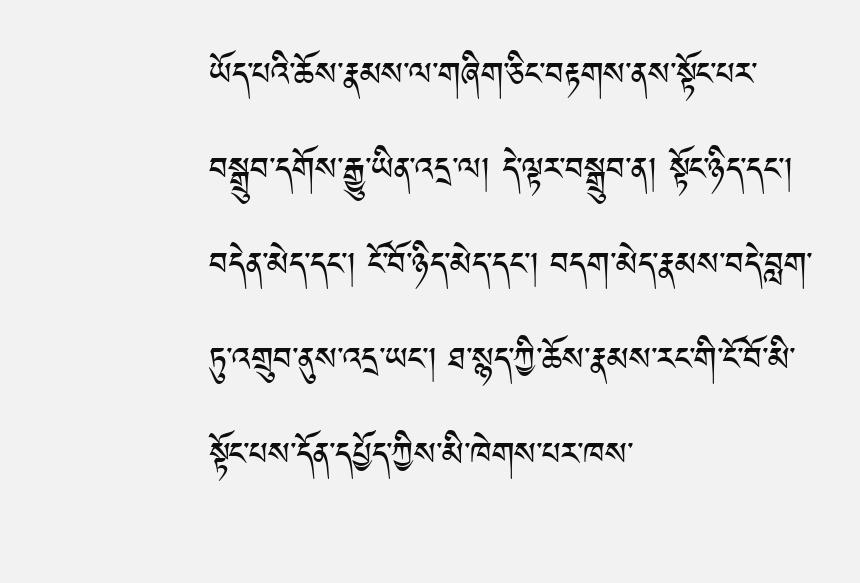ཡོད་པའི་ཆོས་རྣམས་ལ་གཞིག་ཅིང་བརྟགས་ནས་སྟོང་པར་བསྒྲུབ་དགོས་རྒྱུ་ཡིན་འདྲ་ལ། དེ་ལྟར་བསྒྲུབ་ན། སྟོང་ཉིད་དང་། བདེན་མེད་དང་། ངོ་བོ་ཉིད་མེད་དང་། བདག་མེད་རྣམས་བདེ་བླག་ཏུ་འགྲུབ་ནུས་འདྲ་ཡང་། ཐ་སྙད་ཀྱི་ཆོས་རྣམས་རང་གི་ངོ་བོ་མི་སྟོང་པས་དོན་དཔྱོད་ཀྱིས་མི་ཁེགས་པར་ཁས་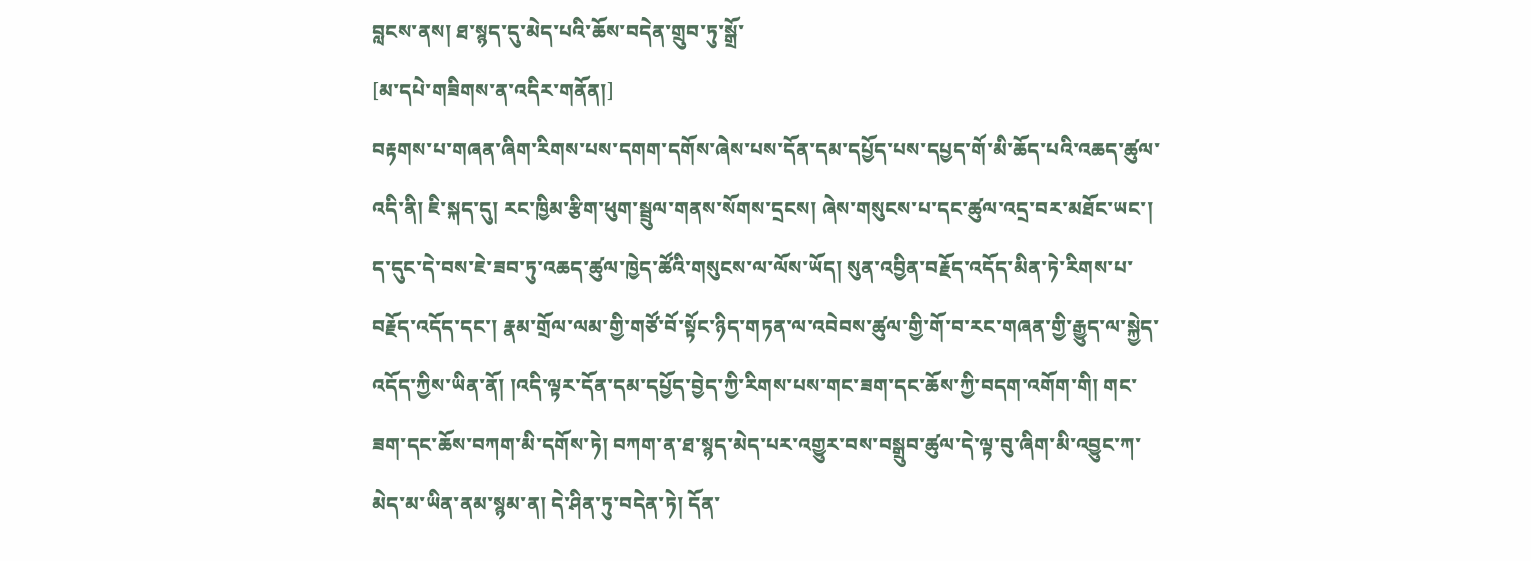བླངས་ནས། ཐ་སྙད་དུ་མེད་པའི་ཆོས་བདེན་གྲུབ་ཏུ་སྒྲོ་
[མ་དཔེ་གཟིགས་ན་འདིར་གནོན།]
བརྟགས་པ་གཞན་ཞིག་རིགས་པས་དགག་དགོས་ཞེས་པས་དོན་དམ་དཔྱོད་པས་དཔྱད་གོ་མི་ཆོད་པའི་འཆད་ཚུལ་འདི་ནི། ཇི་སྐད་དུ། རང་ཁྱིམ་རྩིག་ཕུག་སྦྲུལ་གནས་སོགས་དྲངས། ཞེས་གསུངས་པ་དང་ཚུལ་འདྲ་བར་མཐོང་ཡང་། ད་དུང་དེ་བས་ཇེ་ཟབ་ཏུ་འཆད་ཚུལ་ཁྱེད་ཚོའི་གསུངས་ལ་ལོས་ཡོད། སུན་འབྱིན་བརྗོད་འདོད་མིན་ཏེ་རིགས་པ་བརྗོད་འདོད་དང་། རྣམ་གྲོལ་ལམ་གྱི་གཙོ་བོ་སྟོང་ཉིད་གཏན་ལ་འབེབས་ཚུལ་གྱི་གོ་བ་རང་གཞན་གྱི་རྒྱུད་ལ་སྐྱེད་འདོད་ཀྱིས་ཡིན་ནོ། །འདི་ལྟར་དོན་དམ་དཔྱོད་བྱེད་ཀྱི་རིགས་པས་གང་ཟག་དང་ཆོས་ཀྱི་བདག་འགོག་གི། གང་ཟག་དང་ཆོས་བཀག་མི་དགོས་ཏེ། བཀག་ན་ཐ་སྙད་མེད་པར་འགྱུར་བས་བསྒྲུབ་ཚུལ་དེ་ལྟ་བུ་ཞིག་མི་འབྱུང་ཀ་མེད་མ་ཡིན་ནམ་སྙམ་ན། དེ་ཤིན་ཏུ་བདེན་ཏེ། དོན་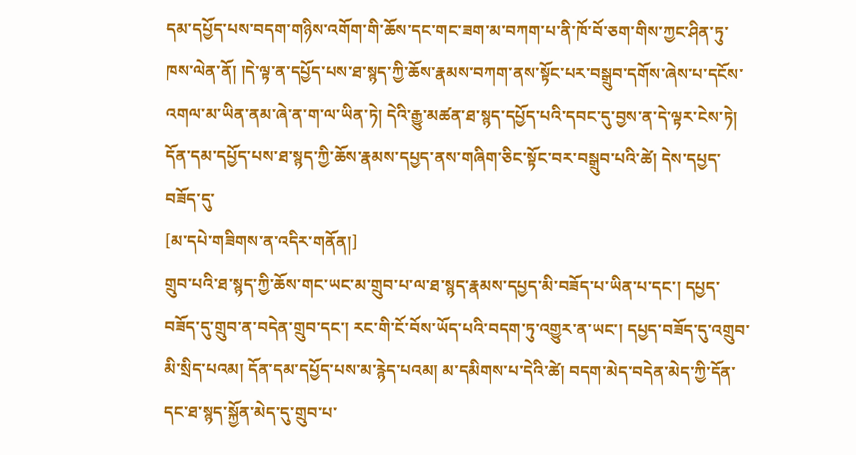དམ་དཔྱོད་པས་བདག་གཉིས་འགོག་གི་ཆོས་དང་གང་ཟག་མ་བཀག་པ་ནི་ཁོ་བོ་ཅག་གིས་ཀྱང་ཤིན་ཏུ་ཁས་ལེན་ནོ། །དེ་ལྟ་ན་དཔྱོད་པས་ཐ་སྙད་ཀྱི་ཆོས་རྣམས་བཀག་ནས་སྟོང་པར་བསྒྲུབ་དགོས་ཞེས་པ་དངོས་འགལ་མ་ཡིན་ནམ་ཞེ་ན་ག་ལ་ཡིན་ཏེ། དེའི་རྒྱུ་མཚན་ཐ་སྙད་དཔྱོད་པའི་དབང་དུ་བྱས་ན་དེ་ལྟར་ངེས་ཏེ། དོན་དམ་དཔྱོད་པས་ཐ་སྙད་ཀྱི་ཆོས་རྣམས་དཔྱད་ནས་གཞིག་ཅིང་སྟོང་བར་བསྒྲུབ་པའི་ཚེ། དེས་དཔྱད་བཟོད་དུ་
[མ་དཔེ་གཟིགས་ན་འདིར་གནོན།]
གྲུབ་པའི་ཐ་སྙད་ཀྱི་ཆོས་གང་ཡང་མ་གྲུབ་པ་ལ་ཐ་སྙད་རྣམས་དཔྱད་མི་བཟོད་པ་ཡིན་པ་དང་། དཔྱད་བཟོད་དུ་གྲུབ་ན་བདེན་གྲུབ་དང་། རང་གི་ངོ་བོས་ཡོད་པའི་བདག་ཏུ་འགྱུར་ན་ཡང་། དཔྱད་བཟོད་དུ་འགྲུབ་མི་སྲིད་པའམ། དོན་དམ་དཔྱོད་པས་མ་རྙེད་པའམ། མ་དམིགས་པ་དེའི་ཚེ། བདག་མེད་བདེན་མེད་ཀྱི་དོན་དང་ཐ་སྙད་སྐྱོན་མེད་དུ་གྲུབ་པ་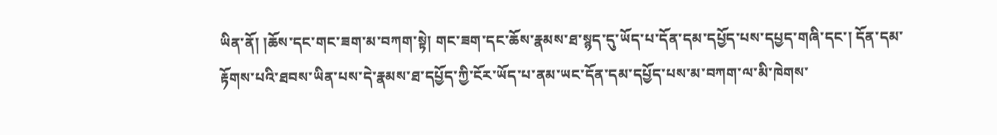ཡིན་ནོ། །ཆོས་དང་གང་ཟག་མ་བཀག་སྟེ། གང་ཟག་དང་ཆོས་རྣམས་ཐ་སྙད་དུ་ཡོད་པ་དོན་དམ་དཔྱོད་པས་དཔྱད་གཞི་དང་། དོན་དམ་རྟོགས་པའི་ཐབས་ཡིན་པས་དེ་རྣམས་ཐ་དཔྱོད་ཀྱི་ངོར་ཡོད་པ་ནམ་ཡང་དོན་དམ་དཔྱོད་པས་མ་བཀག་ལ་མི་ཁེགས་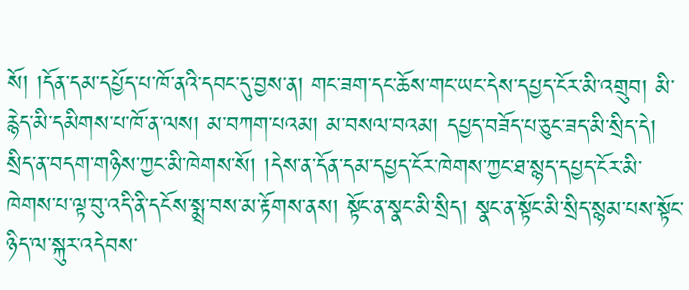སོ། །དོན་དམ་དཔྱོད་པ་ཁོ་ནའི་དབང་དུ་བྱས་ན། གང་ཟག་དང་ཆོས་གང་ཡང་དེས་དཔྱད་ངོར་མི་འགྲུབ། མི་རྙེད་མི་དམིགས་པ་ཁོ་ན་ལས། མ་བཀག་པའམ། མ་བསལ་བའམ། དཔྱད་བཟོད་པ་ཅུང་ཟད་མི་སྲིད་དེ། སྲིད་ན་བདག་གཉིས་ཀྱང་མི་ཁེགས་སོ། །དེས་ན་དོན་དམ་དཔྱད་ངོར་ཁེགས་ཀྱང་ཐ་སྙད་དཔྱད་ངོར་མི་ཁེགས་པ་ལྟ་བུ་འདི་ནི་དངོས་སྨྲ་བས་མ་རྟོགས་ནས། སྟོང་ན་སྣང་མི་སྲིད། སྣང་ན་སྟོང་མི་སྲིད་སྙམ་པས་སྟོང་ཉིད་ལ་སྐུར་འདེབས་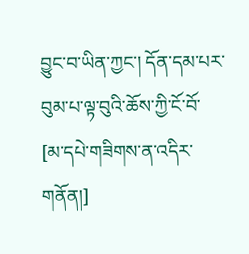བྱུང་བ་ཡིན་ཀྱང་། དོན་དམ་པར་བུམ་པ་ལྟ་བུའི་ཆོས་ཀྱི་ངོ་བོ་
[མ་དཔེ་གཟིགས་ན་འདིར་གནོན།]